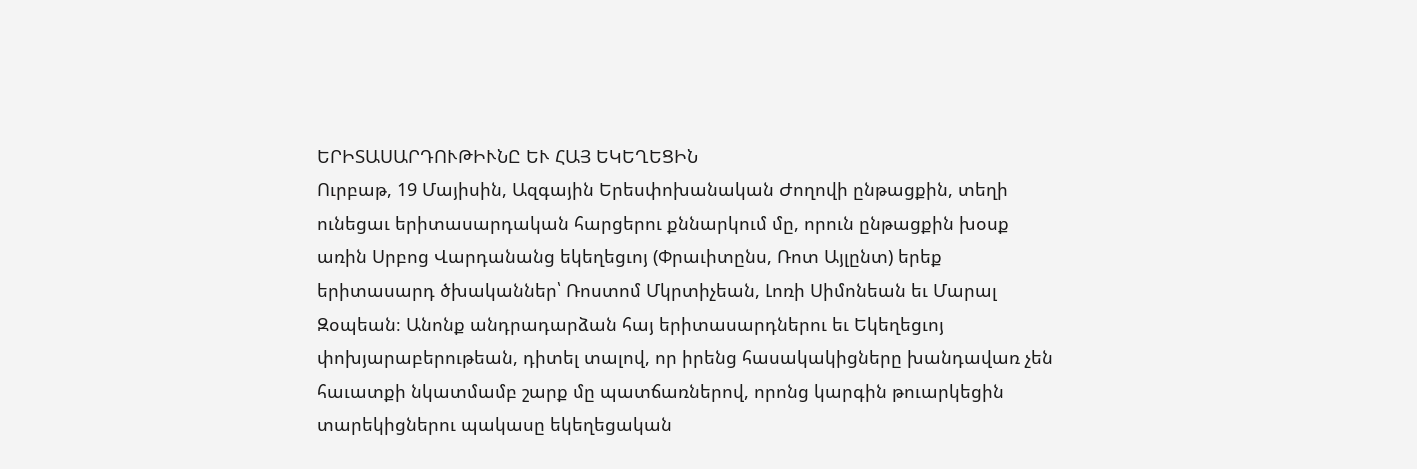ԵՐԻՏԱՍԱՐԴՈՒԹԻՒՆԸ ԵՒ ՀԱՅ ԵԿԵՂԵՑԻՆ
Ուրբաթ, 19 Մայիսին, Ազգային Երեսփոխանական Ժողովի ընթացքին, տեղի ունեցաւ երիտասարդական հարցերու քննարկում մը, որուն ընթացքին խօսք առին Սրբոց Վարդանանց եկեղեցւոյ (Փրաւիտընս, Ռոտ Այլընտ) երեք երիտասարդ ծխականներ՝ Ռոստոմ Մկրտիչեան, Լոռի Սիմոնեան եւ Մարալ Զօպեան։ Անոնք անդրադարձան հայ երիտասարդներու եւ Եկեղեցւոյ փոխյարաբերութեան, դիտել տալով, որ իրենց հասակակիցները խանդավառ չեն հաւատքի նկատմամբ շարք մը պատճառներով, որոնց կարգին թուարկեցին տարեկիցներու պակասը եկեղեցական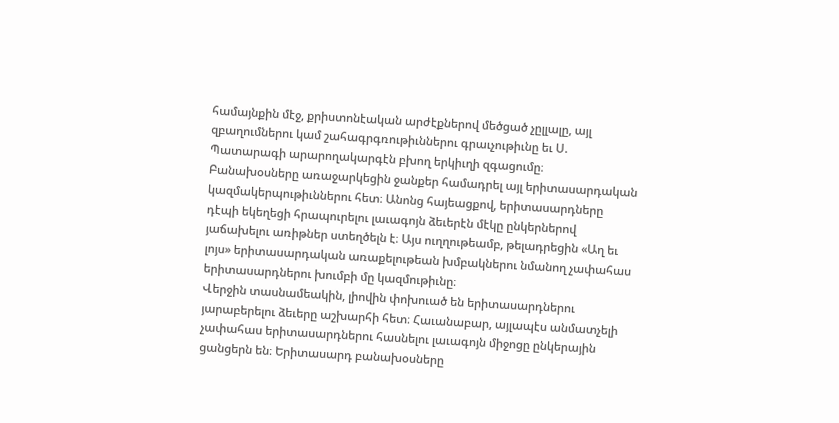համայնքին մէջ, քրիստոնէական արժէքներով մեծցած չըլլալը, այլ զբաղումներու կամ շահագրգռութիւններու գրաւչութիւնը եւ Ս. Պատարագի արարողակարգէն բխող երկիւղի զգացումը։
Բանախօսները առաջարկեցին ջանքեր համադրել այլ երիտասարդական կազմակերպութիւններու հետ։ Անոնց հայեացքով, երիտասարդները դէպի եկեղեցի հրապուրելու լաւագոյն ձեւերէն մէկը ընկերներով յաճախելու առիթներ ստեղծելն է։ Այս ուղղութեամբ, թելադրեցին «Աղ եւ լոյս» երիտասարդական առաքելութեան խմբակներու նմանող չափահաս երիտասարդներու խումբի մը կազմութիւնը։
Վերջին տասնամեակին, լիովին փոխուած են երիտասարդներու յարաբերելու ձեւերը աշխարհի հետ։ Հաւանաբար, այլապէս անմատչելի չափահաս երիտասարդներու հասնելու լաւագոյն միջոցը ընկերային ցանցերն են։ Երիտասարդ բանախօսները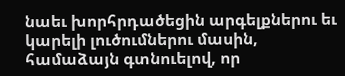նաեւ խորհրդածեցին արգելքներու եւ կարելի լուծումներու մասին, համաձայն գտնուելով, որ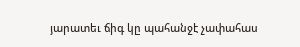յարատեւ ճիգ կը պահանջէ չափահաս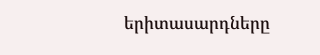երիտասարդները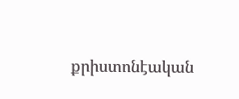քրիստոնէական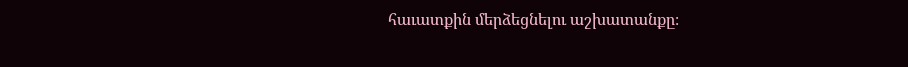հաւատքին մերձեցնելու աշխատանքը։